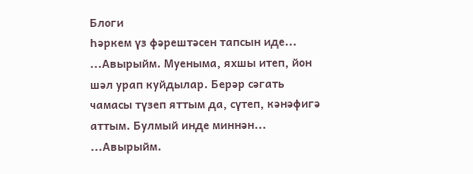Блоги
Һәркем үз фәрештәсен тапсын иде...
...Авырыйм. Муеныма, яхшы итеп, йон шәл урап куйдылар. Берәр сәгать чамасы түзеп яттым да, сүтеп, кәнәфигә аттым. Булмый инде миннән...
...Авырыйм.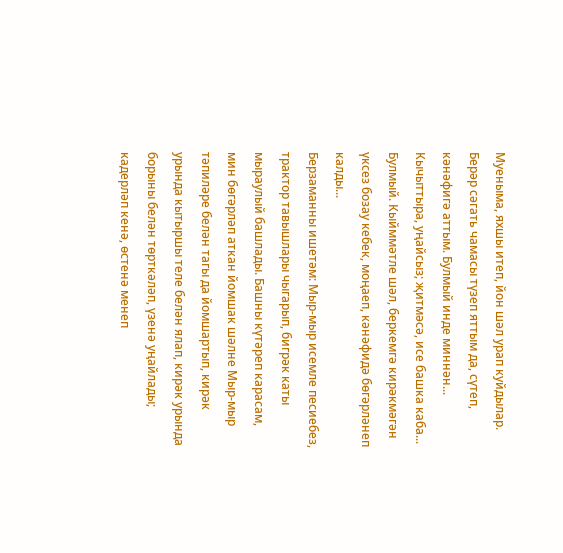Муеныма, яхшы итеп, йон шәл урап куйдылар. Берәр сәгать чамасы түзеп яттым да, сүтеп, кәнәфигә аттым. Булмый инде миннән... Кычыттыра, уңайсыз; җитмәсә, исе башка каба... Булмый. Кыйммәтле шәл, беркемгә кирәкмәгән үксез бозау кебек, моңаеп, кәнәфидә бөгәрләнеп калды...
Берзаманны ишетәм: Мыр-мыр исемле песиебез, трактор тавышлары чыгарып, бигрәк каты мыраулый башлады. Башны күтәреп карасам, мин бөгәрләп аткан йомшак шәлне Мыр-мыр тәпиләре белән тагы да йомшартып, кирәк урында кытыршы теле белән ялап, кирәк урында борыны белән төрткәләп, үзенә уңайлады; кадерләп кенә, өстенә менеп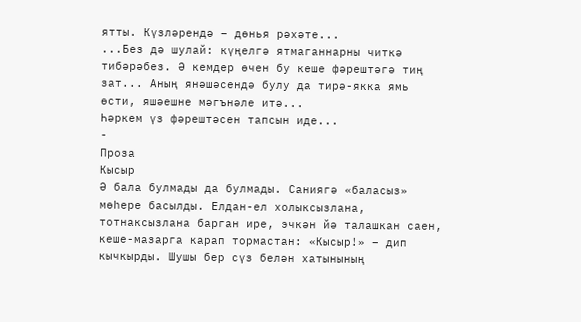ятты. Күзләрендә − дөнья рәхәте...
...Без дә шулай: күңелгә ятмаганнарны читкә тибәрәбез. Ә кемдер өчен бу кеше фәрештәгә тиң зат... Аның янәшәсендә булу да тирә-якка ямь өсти, яшәешне мәгънәле итә...
Һәркем үз фәрештәсен тапсын иде...
-
Проза
Кысыр
Ә бала булмады да булмады. Саниягә «баласыз» мөһере басылды. Елдан-ел холыксызлана, тотнаксызлана барган ире, эчкән йә талашкан саен, кеше-мазарга карап тормастан: «Кысыр!» – дип кычкырды. Шушы бер сүз белән хатынының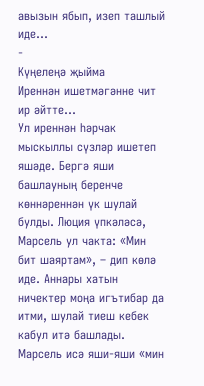авызын ябып, изеп ташлый иде...
-
Күңелеңә җыйма
Иреннән ишетмәгәнне чит ир әйтте...
Ул иреннән һәрчак мыскыллы сүзләр ишетеп яшәде. Бергә яши башлауның беренче көннәреннән үк шулай булды. Люция үпкәләсә, Марсель ул чакта: «Мин бит шаяртам», – дип көлә иде. Аннары хатын ничектер моңа игътибар да итми, шулай тиеш кебек кабул итә башлады. Марсель исә яши-яши «мин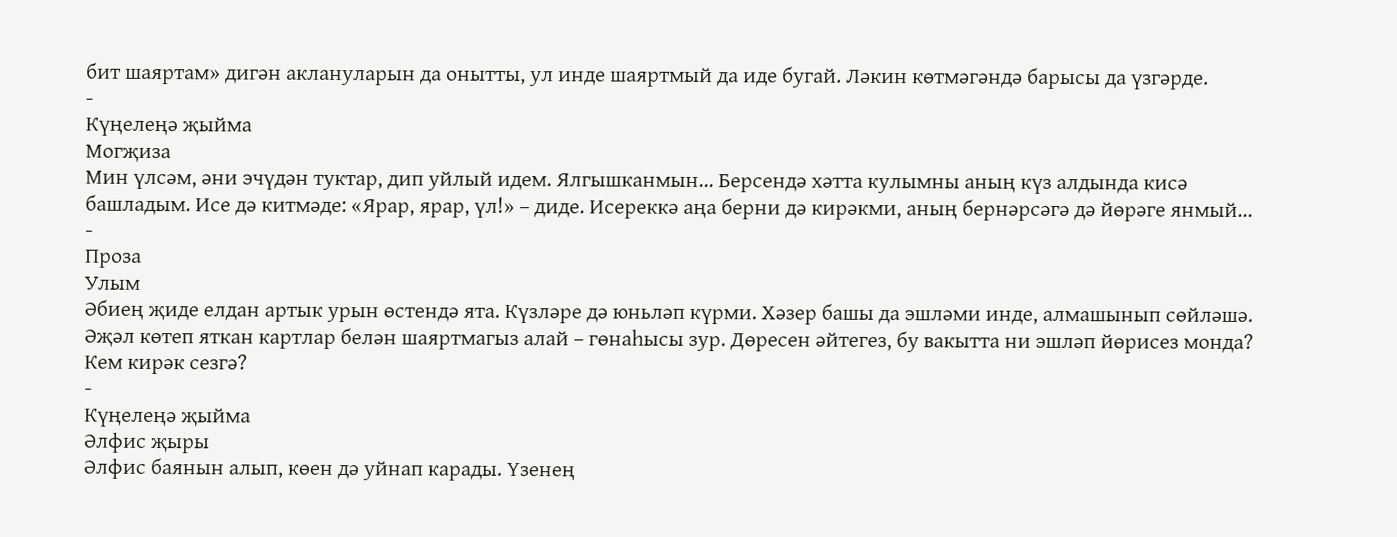бит шаяртам» дигән аклануларын да онытты, ул инде шаяртмый да иде бугай. Ләкин көтмәгәндә барысы да үзгәрде.
-
Күңелеңә җыйма
Могҗиза
Мин үлсәм, әни эчүдән туктар, дип уйлый идем. Ялгышканмын... Берсендә хәтта кулымны аның күз алдында кисә башладым. Исе дә китмәде: «Ярар, ярар, үл!» – диде. Исереккә аңа берни дә кирәкми, аның бернәрсәгә дә йөрәге янмый...
-
Проза
Улым
Әбиең җиде елдан артык урын өстендә ята. Күзләре дә юньләп күрми. Хәзер башы да эшләми инде, алмашынып сөйләшә. Әҗәл көтеп яткан картлар белән шаяртмагыз алай – гөнаһысы зур. Дөресен әйтегез, бу вакытта ни эшләп йөрисез монда? Кем кирәк сезгә?
-
Күңелеңә җыйма
Әлфис җыры
Әлфис баянын алып, көен дә уйнап карады. Үзенең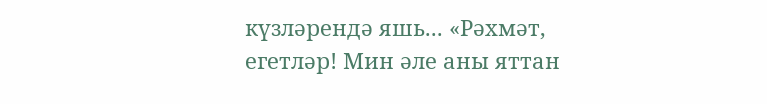күзләрендә яшь... «Рәхмәт, егетләр! Мин әле аны яттан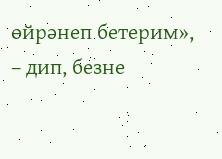өйрәнеп бетерим», – дип, безне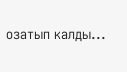озатып калды...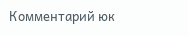Комментарий юк